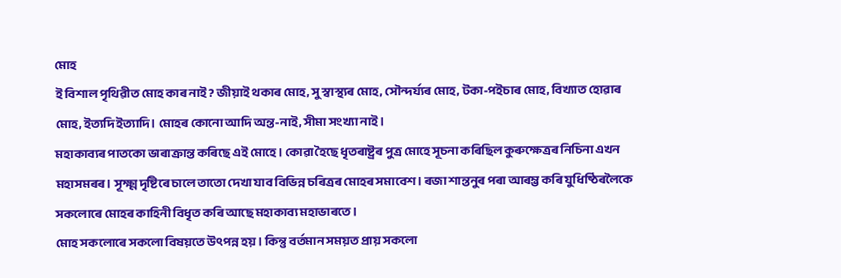মোহ
ই বিশাল পৃথিৱীত মোহ কাৰ নাই? জীয়াই থকাৰ মোহ, সু স্বাস্থ্যৰ মোহ, সৌন্দৰ্য্যৰ মোহ, টকা-পইচাৰ মোহ, বিখ্যাত হোৱাৰ মোহ, ইত্যদি ইত্যাদি। মোহৰ কোনো আদি অন্ত-নাই, সীমা সংখ্যা নাই।
মহাকাব্যৰ পাতকো ভাৰাক্ৰান্ত কৰিছে এই মোহে। কোৱা হৈছে ধৃতৰাষ্ট্ৰৰ পুত্ৰ মোহে সূচনা কৰিছিল কুৰুক্ষেত্ৰৰ নিচিনা এখন মহাসমৰৰ। সূক্ষ্ম দৃষ্টিৰে চালে তাতো দেখা যাব বিভিন্ন চৰিত্ৰৰ মোহৰ সমাবেশ। ৰজা শান্তনুৰ পৰা আৰম্ভ কৰি যুধিষ্ঠিৰলৈকে সকলোৰে মোহৰ কাহিনী বিধৃত কৰি আছে মহাকাব্য মহাভাৰতে।
মোহ সকলোৰে সকলো বিষয়তে উৎপন্ন হয়। কিন্তু বৰ্তমান সময়ত প্ৰায় সকলো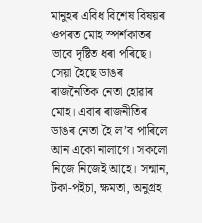মানুহৰ এবিধ বিশেষ বিষয়ৰ ওপৰত মোহ স্পৰ্শকাতৰ ভাবে দৃষ্টিত ধৰা পৰিছে। সেয়া হৈছে ডাঙৰ ৰাজনৈতিক নেতা হোৱাৰ মোহ। এবাৰ ৰাজনীতিৰ ডাঙৰ নেতা হৈ ল’ব পাৰিলে আন একো নালাগে। সকলো নিজে নিজেই আহে। সন্মান, টকা-পইচা, ক্ষমতা, অনুগ্ৰহ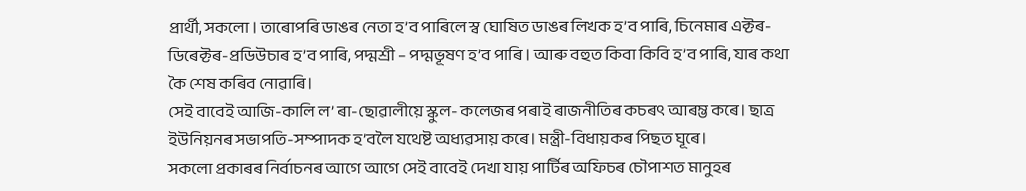প্ৰাৰ্থী, সকলো । তাৰোপৰি ডাঙৰ নেতা হ’ব পাৰিলে স্ব ঘোষিত ডাঙৰ লিখক হ’ব পাৰি, চিনেমাৰ এক্টৰ-ডিৰেক্টৰ-প্ৰডিউচাৰ হ’ব পাৰি, পদ্মশ্ৰী – পদ্মভূষণ হ’ব পাৰি । আৰু বহুত কিবা কিবি হ’ব পাৰি, যাৰ কথা কৈ শেষ কৰিব নোৱাৰি।
সেই বাবেই আজি-কালি ল’ ৰা-ছোৱালীয়ে স্কুল- কলেজৰ পৰাই ৰাজনীতিৰ কচৰৎ আৰম্ভ কৰে। ছাত্ৰ ইউনিয়নৰ সভাপতি-সম্পাদক হ’বলৈ যথেষ্ট অধ্যৱসায় কৰে। মন্ত্ৰী-বিধায়কৰ পিছত ঘূৰে।
সকলো প্ৰকাৰৰ নিৰ্বাচনৰ আগে আগে সেই বাবেই দেখা যায় পাৰ্টিৰ অফিচৰ চৌপাশত মানুহৰ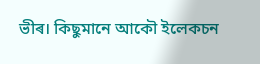ভীৰ। কিছুমানে আকৌ ইলেকচন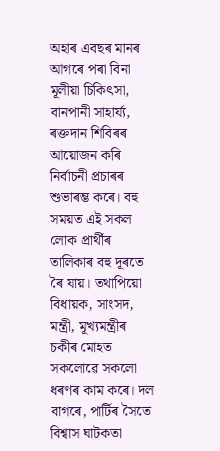অহাৰ এবছৰ মানৰ আগৰে পৰা বিনা মূলীয়া চিকিৎসা, বানপানী সাহাৰ্য্য, ৰক্তদান শিবিৰৰ আয়োজন কৰি নিৰ্বাচনী প্ৰচাৰৰ শুভাৰম্ভ কৰে। বহু সময়ত এই সকল লোক প্ৰাৰ্থীৰ তালিকাৰ বহু দূৰতে ৰৈ যায়। তথাপিয়ো বিধায়ক, সাংসদ, মন্ত্ৰী, মূখ্যমন্ত্ৰীৰ চকীৰ মোহত সকলোৱে সকলো ধৰণৰ কাম কৰে। দল বাগৰে, পাৰ্টিৰ সৈতে বিশ্বাস ঘাটকতা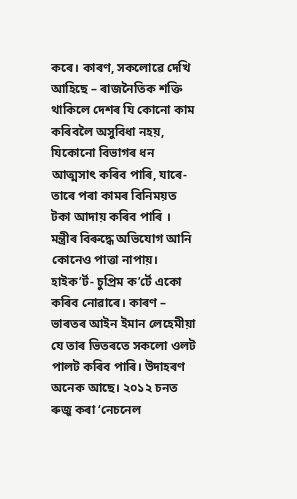কৰে। কাৰণ, সকলোৱে দেখি আহিছে – ৰাজনৈতিক শক্তি থাকিলে দেশৰ যি কোনো কাম কৰিবলৈ অসুবিধা নহয়, যিকোনো বিভাগৰ ধন আত্মসাৎ কৰিব পাৰি, যাৰে-তাৰে পৰা কামৰ বিনিময়ত টকা আদায় কৰিব পাৰি । মন্ত্ৰীৰ বিৰুদ্ধে অভিযোগ আনি কোনেও পাত্তা নাপায়। হাইক’ৰ্ট- চুপ্ৰিম ক’ৰ্টে একো কৰিব নোৱাৰে। কাৰণ – ভাৰতৰ আইন ইমান লেহেমীয়া যে তাৰ ভিতৰতে সকলো ওলট পালট কৰিব পাৰি। উদাহৰণ অনেক আছে। ২০১২ চনত ৰুজু কৰা ‘নেচনেল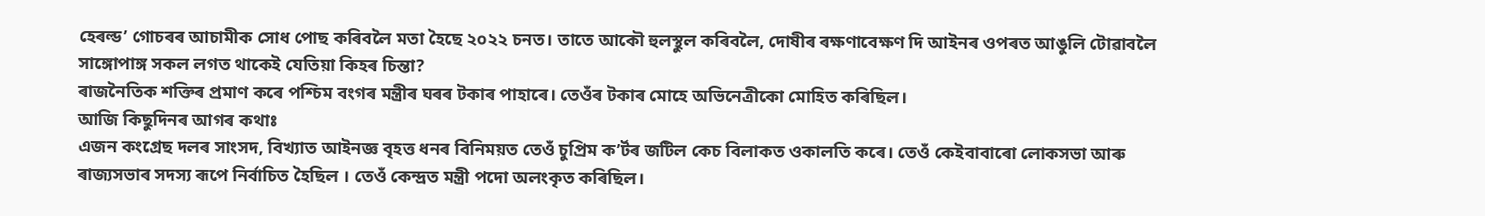হেৰল্ড’ গোচৰৰ আচামীক সোধ পোছ কৰিবলৈ মতা হৈছে ২০২২ চনত। তাতে আকৌ হুলস্থুল কৰিবলৈ, দোষীৰ ৰক্ষণাবেক্ষণ দি আইনৰ ওপৰত আঙুলি টোৱাবলৈ সাঙ্গোপাঙ্গ সকল লগত থাকেই যেতিয়া কিহৰ চিন্তা?
ৰাজনৈতিক শক্তিৰ প্ৰমাণ কৰে পশ্চিম বংগৰ মন্ত্ৰীৰ ঘৰৰ টকাৰ পাহাৰে। তেওঁৰ টকাৰ মোহে অভিনেত্ৰীকো মোহিত কৰিছিল।
আজি কিছুদিনৰ আগৰ কথাঃ
এজন কংগ্ৰেছ দলৰ সাংসদ, বিখ্যাত আইনজ্ঞ বৃহত্ত ধনৰ বিনিময়ত তেওঁ চুপ্ৰিম ক’ৰ্টৰ জটিল কেচ বিলাকত ওকালতি কৰে। তেওঁ কেইবাবাৰো লোকসভা আৰু ৰাজ্যসভাৰ সদস্য ৰূপে নিৰ্বাচিত হৈছিল । তেওঁ কেন্দ্ৰত মন্ত্ৰী পদো অলংকৃত কৰিছিল।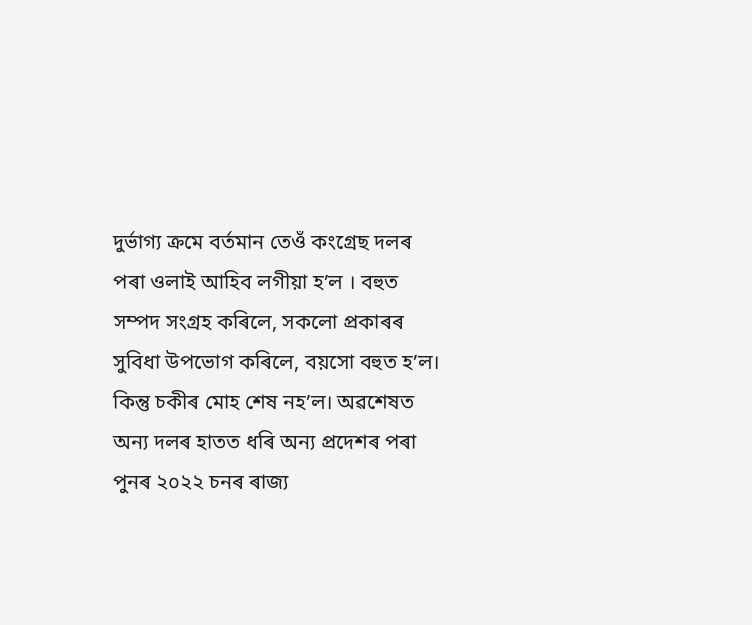দুৰ্ভাগ্য ক্ৰমে বৰ্তমান তেওঁ কংগ্ৰেছ দলৰ পৰা ওলাই আহিব লগীয়া হ’ল । বহুত সম্পদ সংগ্ৰহ কৰিলে, সকলো প্ৰকাৰৰ সুবিধা উপভোগ কৰিলে, বয়সো বহুত হ’ল। কিন্তু চকীৰ মোহ শেষ নহ’ল। অৱশেষত অন্য দলৰ হাতত ধৰি অন্য প্ৰদেশৰ পৰা পুনৰ ২০২২ চনৰ ৰাজ্য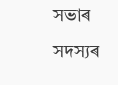সভাৰ সদস্যৰ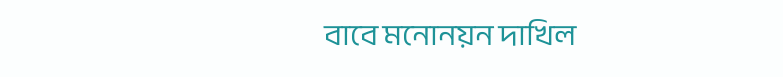বাবে মনোনয়ন দাখিল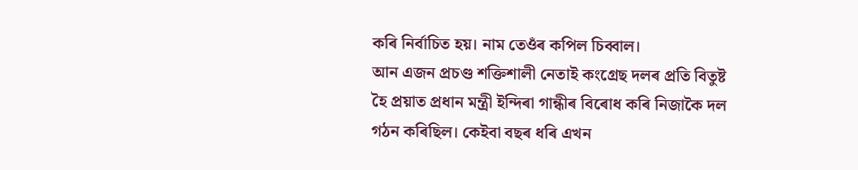কৰি নিৰ্বাচিত হয়। নাম তেওঁৰ কপিল চিব্বাল।
আন এজন প্ৰচণ্ড শক্তিশালী নেতাই কংগ্ৰেছ দলৰ প্ৰতি বিতুষ্ট হৈ প্ৰয়াত প্ৰধান মন্ত্ৰী ইন্দিৰা গান্ধীৰ বিৰোধ কৰি নিজাকৈ দল গঠন কৰিছিল। কেইবা বছৰ ধৰি এখন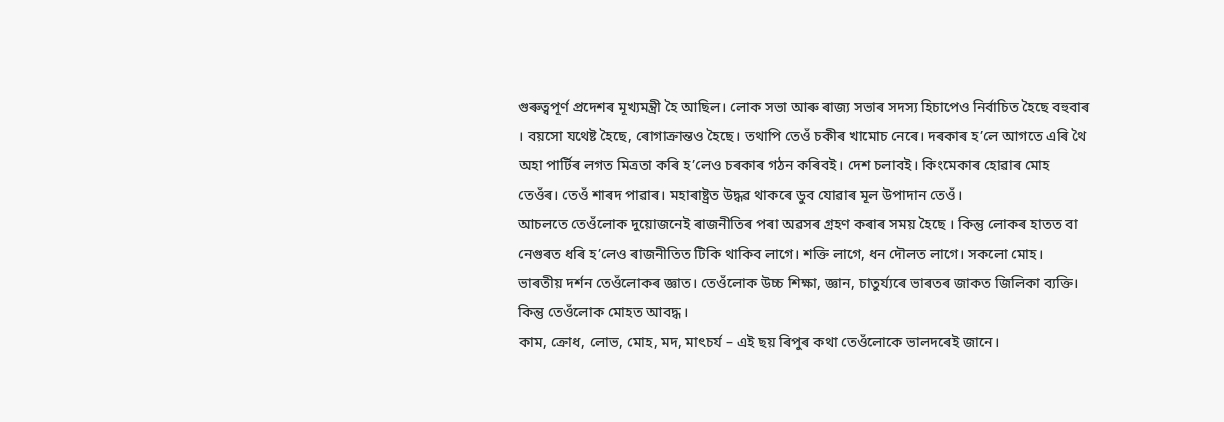গুৰুত্বপূৰ্ণ প্ৰদেশৰ মূখ্যমন্ত্ৰী হৈ আছিল। লোক সভা আৰু ৰাজ্য সভাৰ সদস্য হিচাপেও নিৰ্বাচিত হৈছে বহুবাৰ । বয়সো যথেষ্ট হৈছে, ৰোগাক্ৰান্তও হৈছে। তথাপি তেওঁ চকীৰ খামোচ নেৰে। দৰকাৰ হ’লে আগতে এৰি থৈ অহা পাৰ্টিৰ লগত মিত্ৰতা কৰি হ’লেও চৰকাৰ গঠন কৰিবই। দেশ চলাবই। কিংমেকাৰ হোৱাৰ মোহ তেওঁৰ। তেওঁ শাৰদ পাৱাৰ। মহাৰাষ্ট্ৰত উদ্ধৱ থাকৰে ডুব যোৱাৰ মূল উপাদান তেওঁ।
আচলতে তেওঁলোক দুয়োজনেই ৰাজনীতিৰ পৰা অৱসৰ গ্ৰহণ কৰাৰ সময় হৈছে । কিন্তু লোকৰ হাতত বা নেগুৰত ধৰি হ’লেও ৰাজনীতিত টিকি থাকিব লাগে। শক্তি লাগে, ধন দৌলত লাগে। সকলো মোহ।
ভাৰতীয় দৰ্শন তেওঁলোকৰ জ্ঞাত। তেওঁলোক উচ্চ শিক্ষা, জ্ঞান, চাতুৰ্য্যৰে ভাৰতৰ জাকত জিলিকা ব্যক্তি। কিন্তু তেওঁলোক মোহত আবদ্ধ।
কাম, ক্ৰোধ, লোভ, মোহ, মদ, মাৎচৰ্য – এই ছয় ৰিপুৰ কথা তেওঁলোকে ভালদৰেই জানে।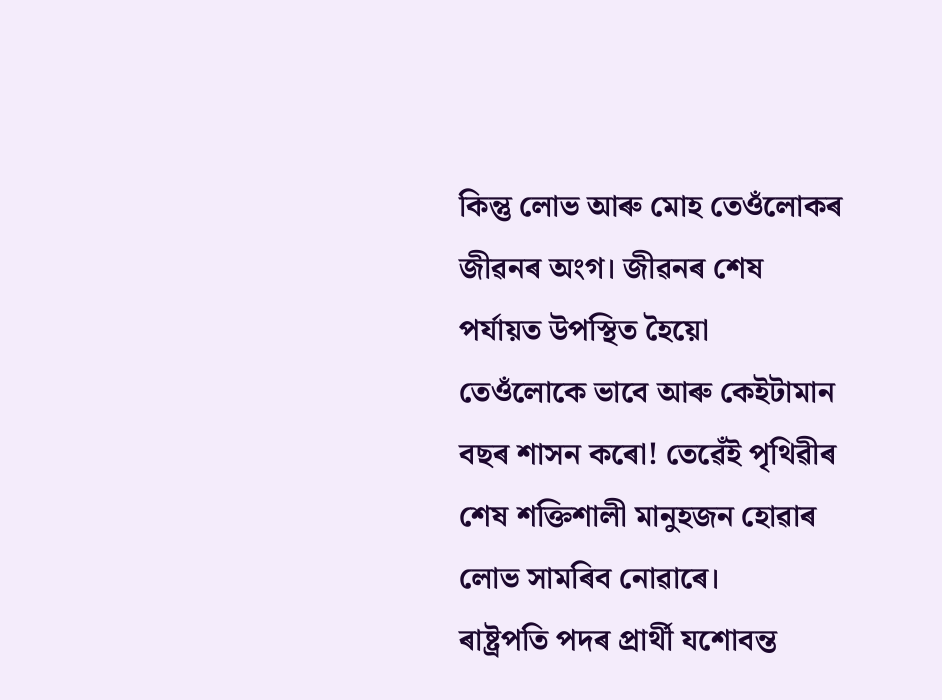কিন্তু লোভ আৰু মোহ তেওঁলোকৰ জীৱনৰ অংগ। জীৱনৰ শেষ পৰ্যায়ত উপস্থিত হৈয়ো তেওঁলোকে ভাবে আৰু কেইটামান বছৰ শাসন কৰো! তেৱেঁই পৃথিৱীৰ শেষ শক্তিশালী মানুহজন হোৱাৰ লোভ সামৰিব নোৱাৰে।
ৰাষ্ট্ৰপতি পদৰ প্ৰাৰ্থী যশোবন্ত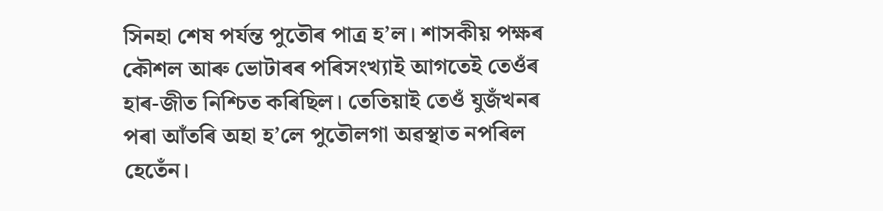সিনহা শেষ পৰ্যন্ত পুতৌৰ পাত্ৰ হ’ল। শাসকীয় পক্ষৰ কৌশল আৰু ভোটাৰৰ পৰিসংখ্যাই আগতেই তেওঁৰ হাৰ-জীত নিশ্চিত কৰিছিল। তেতিয়াই তেওঁ যুজঁখনৰ পৰা আঁতৰি অহা হ’লে পুতৌলগা অৱস্থাত নপৰিল হেতেঁন।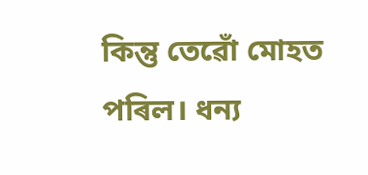কিন্তু তেৱোঁ মোহত পৰিল। ধন্য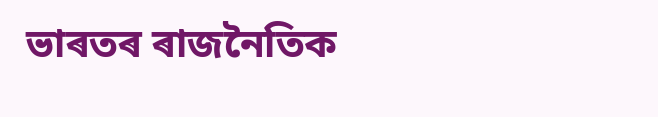ভাৰতৰ ৰাজনৈতিক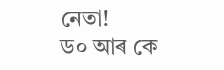নেতা!
ড০ আৰ কে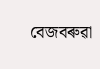বেজবৰুৱা